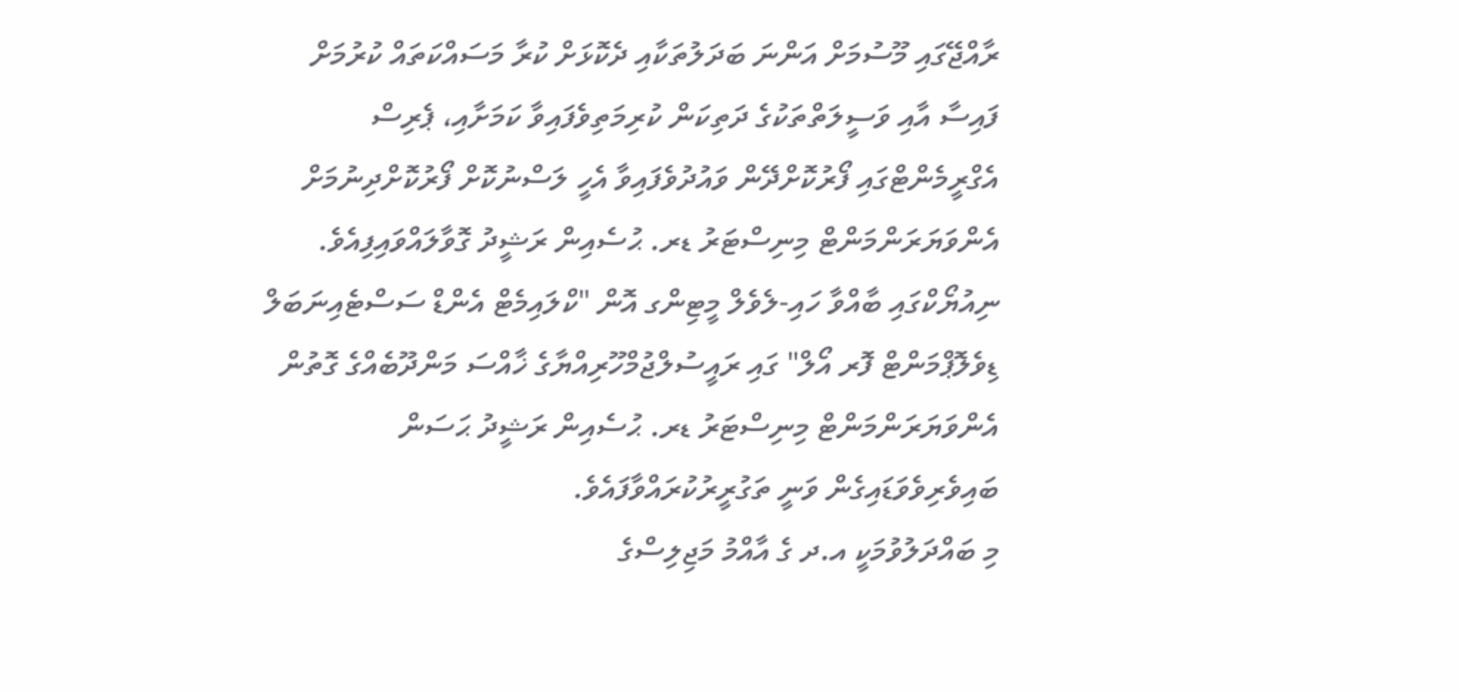ރާއްޖޭގައި މޫސުމަށް އަންނަ ބަދަލުތަކާއި ދެކޮޅަށް ކުރާ މަސައްކަތައް ކުރުމަށް ފައިސާ އާއި ވަސީލަތްތަކުގެ ދަތިކަން ކުރިމަތިވެފައިވާ ކަމަށާއި، ޕެރިސް އެގްރީމެންޓްގައި ފޯރުކޮށްދޭން ވައުދުވެފައިވާ އެހީ ލަސްނުކޮށް ފޯރުކޮށްދިނުމަށް އެންވަޔަރަންމަންޓް މިނިސްޓަރު ޑރ. ޙުސެއިން ރަޝީދު ގޮވާލައްވައިފިއެވެ.
ނިއުޔޯކްގައި ބާއްވާ ހައި-ލެވެލް މީޓިންގ އޮން "ކްލައިމެޓް އެންޑް ސަސްޓެއިނަބަލް ޑިވެލޮޕްމަންޓް ފޮރ އޯލް" ގައި ރައީސުލްޖުމްހޫރިއްޔާގެ ޚާއްސަ މަންދޫބެއްގެ ގޮތުން އެންވަޔަރަންމަންޓް މިނިސްޓަރު ޑރ. ޙުސެއިން ރަޝީދު ޙަސަން ބައިވެރިވެވަޑައިގެން ވަނީ ތަގުރީރުކުރައްވާފައެވެ.
މި ބައްދަލުވުމަކީ އ.ދ ގެ އާއްމު މަޖިލިސްގެ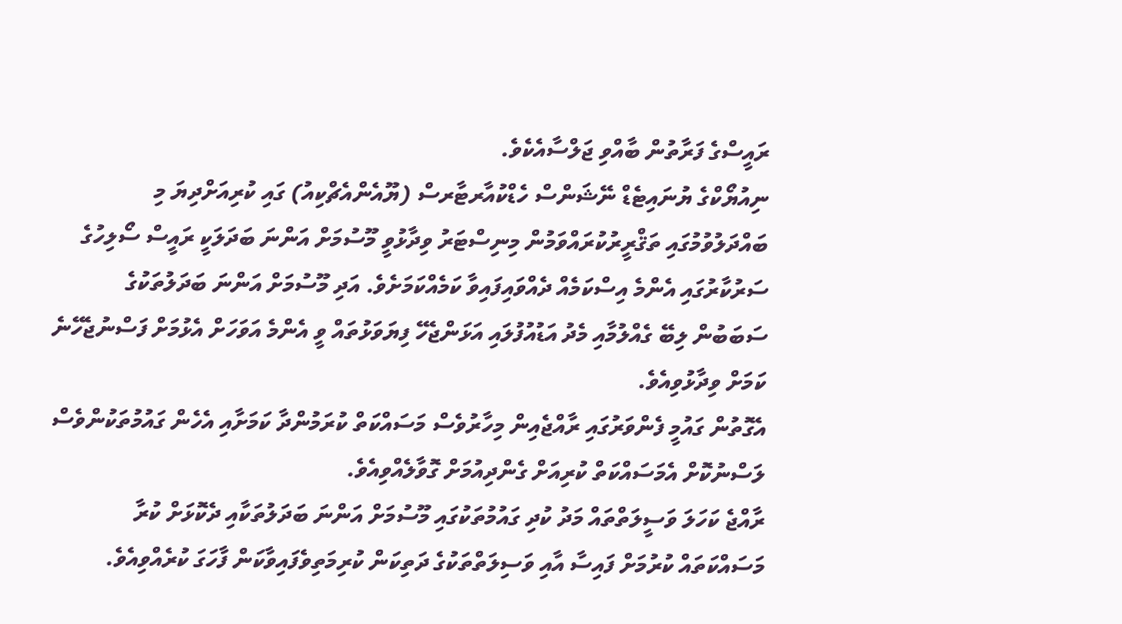ރައީސްގެ ފަރާތުން ބާއްވި ޖަލްސާއެކެވެ.
ނިއުޔޯކްގެ ޔުނައިޓެޑް ނޭޝަންސް ހެޑްކުއާރޓާރސް (ޔޫއެންއެޗްކިއު) ގައި ކުރިއަށްދިޔަ މި ބައްދަލުވުމުގައި ތަޤްރީރުކުރައްވަމުން މިނިސްޓަރު ވިދާޅުވީ މޫސުމަށް އަންނަ ބަދަލަކީ ރައީސް ސޯލިހުގެ ސަރުކާރުގައި އެންމެ އިސްކަމެއް ދެއްވައިފައިވާ ކަމެއްކަމަށެވެ. އަދި މޫސުމަށް އަންނަ ބަދަލުތަކުގެ ސަބަބުން ލިބޭ ގެއްލުމާއި މެދު އަޑުއުފުލައި އަޅަންޖެހޭ ފިޔަވަޅުތައް ވީ އެންމެ އަވަހަށް އެޅުމަށް ފަސްނުޖެހޭނެ ކަމަށް ވިދާޅުވިއެވެ.
އެގޮތުން ގައުމީ ފެންވަރުގައި ރާއްޖެއިން މިހާރުވެސް މަސައްކަތް ކުރަމުންދާ ކަމަށާއި އެހެން ގައުމުތަކުންވެސް ލަސްނުކޮށް އެމަސައްކަތް ކުރިއަށް ގެންދިއުމަށް ގޮވާލެއްވިއެވެ.
ރާއްޖެ ކަހަލަ ވަސީލަތްތައް މަދު ކުދި ގައުމުތަކުގައި މޫސުމަށް އަންނަ ބަދަލުތަކާއި ދެކޮޅަށް ކުރާ މަސައްކަތައް ކުރުމަށް ފައިސާ އާއި ވަސިލަތްތަކުގެ ދަތިކަން ކުރިމަތިވެފައިވާކަން ފާހަގަ ކުރެއްވިއެވެ.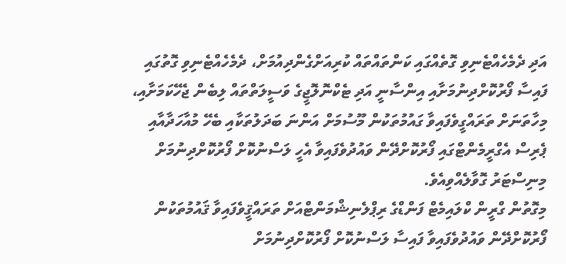އަދި ދެމެހެއްޓެނިވި ގޮތެއްގައި ކަންތައްތައް ކުރިއަށްގެންދިއުމަށް، ދެމެހެއްޓެނިވި ގޮތުގައި ފައިސާ ފޯރުކޮށްދިނުމަށާއި އިންސާނީ އަދި ޓެކްނޮލޮޖީގެ ވަސީލަތްތައް ލިބެން ޖެހޭކަމަށާއި، މިހާތަނަށް ތަރައްގީވެފައިވާ ގައުމުތަކުން މޫސުމަށް އަންނަ ބަދަލުތަކާއި ބެހޭ މުއާހަދާއާއި ޕެރިސް އެގްރީމެންޓްގައި ފޯރުކޮށްދޭން ވައުދުވެފައިވާ އެހީ ލަސްނުކޮށް ފޯރުކޮށްދިނުމަށް މިނިސްޓަރު ގޮވާލެއްވިއެވެ.
މިގޮތުން ގްރީން ކްލައިމެޓް ފަންޑްގެ ރިޕްލެނިޝްމަންޓްއަށް ތަރައްޤީވެފައިވާ ޤައުމުތަކުން ފޯރުކޮށްދޭން ވައުދުވެފައިވާ ފައިސާ ލަސްނުކޮށް ފޯރުކޮށްދިނުމަށް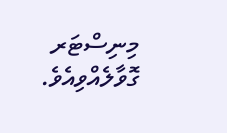މިނިސްޓަރ ގޮވާލެއްވިއެވެ.